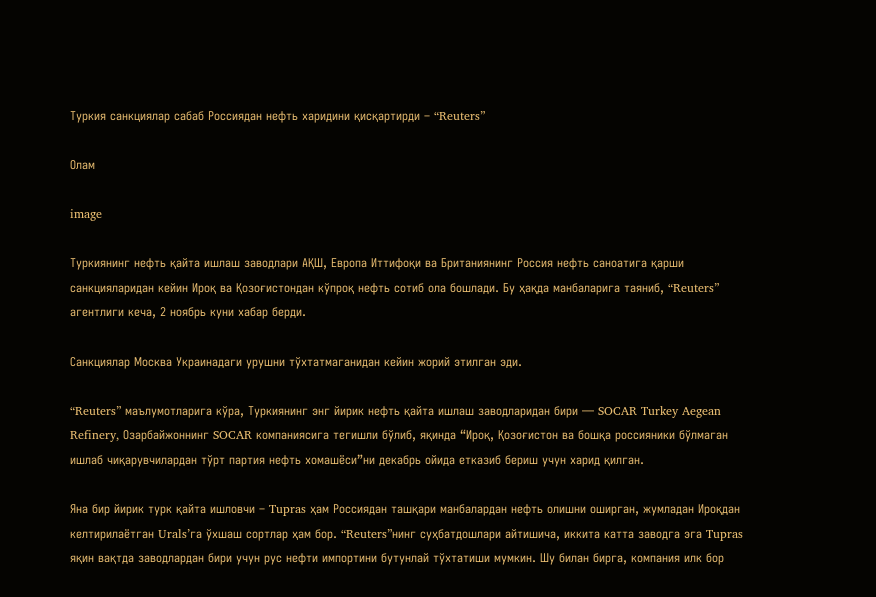Туркия санкциялар сабаб Россиядан нефть харидини қисқартирди – “Reuters”

Олам

image

Туркиянинг нефть қайта ишлаш заводлари АҚШ, Европа Иттифоқи ва Британиянинг Россия нефть саноатига қарши санкцияларидан кейин Ироқ ва Қозоғистондан кўпроқ нефть сотиб ола бошлади. Бу ҳақда манбаларига таяниб, “Reuters” агентлиги кеча, 2 ноябрь куни хабар берди.

Санкциялар Москва Украинадаги урушни тўхтатмаганидан кейин жорий этилган эди.

“Reuters” маълумотларига кўра, Туркиянинг энг йирик нефть қайта ишлаш заводларидан бири — SOCAR Turkey Aegean Refinery, Озарбайжоннинг SOCAR компаниясига тегишли бўлиб, яқинда “Ироқ, Қозоғистон ва бошқа россияники бўлмаган ишлаб чиқарувчилардан тўрт партия нефть хомашёси”ни декабрь ойида етказиб бериш учун харид қилган.

Яна бир йирик турк қайта ишловчи – Tupras ҳам Россиядан ташқари манбалардан нефть олишни оширган, жумладан Ироқдан келтирилаётган Urals’га ўхшаш сортлар ҳам бор. “Reuters”нинг суҳбатдошлари айтишича, иккита катта заводга эга Tupras яқин вақтда заводлардан бири учун рус нефти импортини бутунлай тўхтатиши мумкин. Шу билан бирга, компания илк бор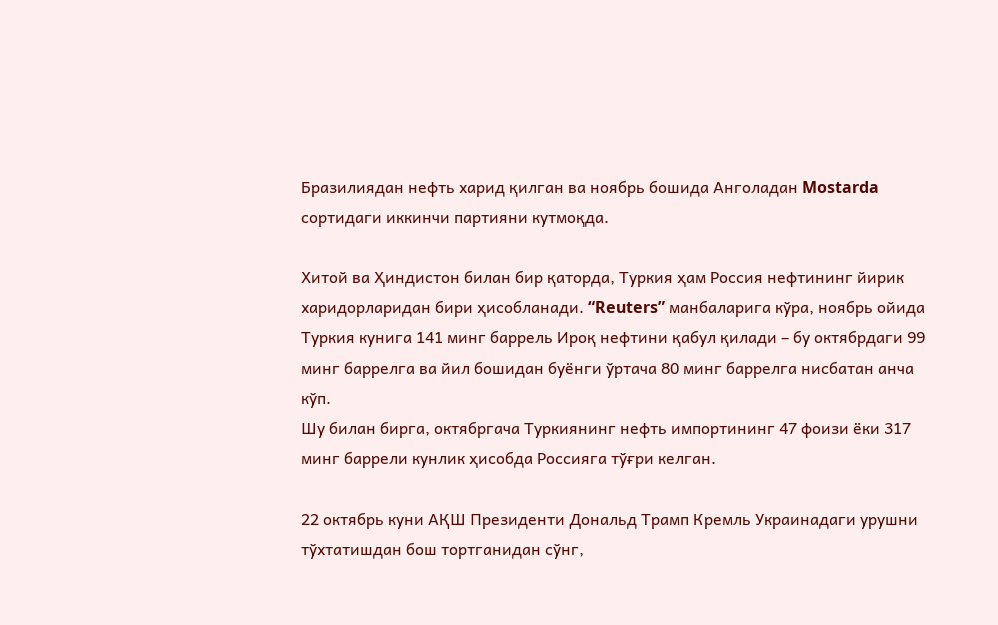Бразилиядaн нефть харид қилган ва ноябрь бошида Анголадан Mostarda сортидаги иккинчи партияни кутмоқда.

Хитой ва Ҳиндистон билан бир қаторда, Туркия ҳам Россия нефтининг йирик харидорларидан бири ҳисобланади. “Reuters” манбаларига кўра, ноябрь ойида Туркия кунига 141 минг баррель Ироқ нефтини қабул қилади – бу октябрдаги 99 минг баррелга ва йил бошидан буёнги ўртача 80 минг баррелга нисбатан анча кўп.
Шу билан бирга, октябргача Туркиянинг нефть импортининг 47 фоизи ёки 317 минг баррели кунлик ҳисобда Россияга тўғри келган.

22 октябрь куни АҚШ Президенти Дональд Трамп Кремль Украинадаги урушни тўхтатишдан бош тортганидан сўнг,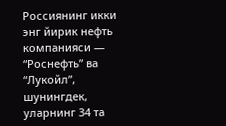Россиянинг икки энг йирик нефть компанияси — “Роснефть” ва “Лукойл”, шунингдек, уларнинг 34 та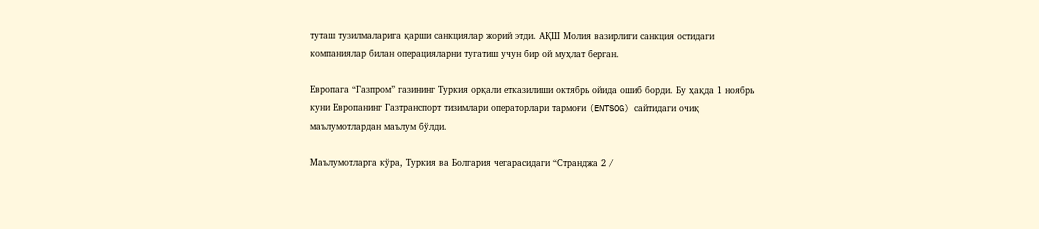туташ тузилмаларига қарши санкциялар жорий этди. АҚШ Молия вазирлиги санкция остидаги компаниялар билан операцияларни тугатиш учун бир ой муҳлат берган.

Европага “Газпром” газининг Туркия орқали етказилиши октябрь ойида ошиб борди. Бу ҳақда 1 ноябрь куни Европанинг Газтранспорт тизимлари операторлари тармоғи (ENTSOG) сайтидаги очиқ маълумотлардан маълум бўлди.

Маълумотларга кўра, Туркия ва Болгария чегарасидаги “Странджа 2 /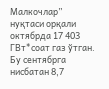Малкочлар” нуқтаси орқали октябрда 17 403 ГВт*соат газ ўтган. Бу сентябрга нисбатан 8,7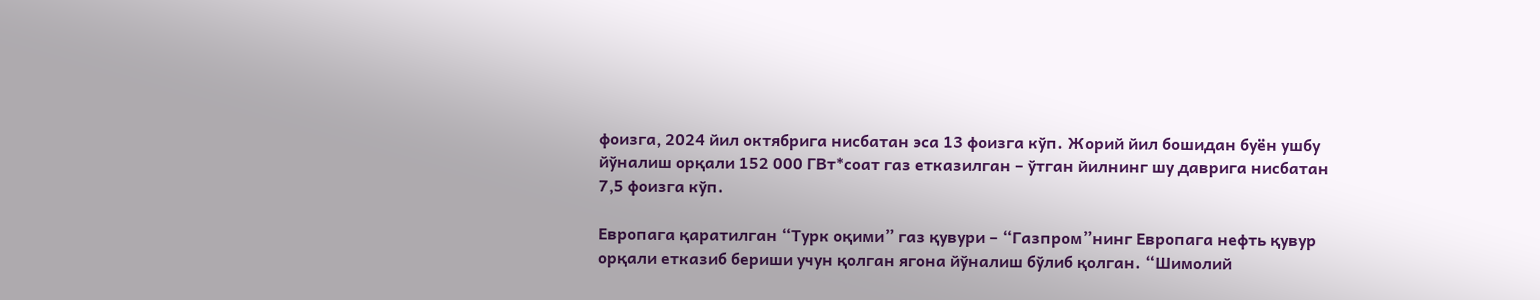фоизга, 2024 йил октябрига нисбатан эса 13 фоизга кўп. Жорий йил бошидан буён ушбу йўналиш орқали 152 000 ГВт*соат газ етказилган – ўтган йилнинг шу даврига нисбатан 7,5 фоизга кўп.

Европага қаратилган “Турк оқими” газ қувури – “Газпром”нинг Европага нефть қувур орқали етказиб бериши учун қолган ягона йўналиш бўлиб қолган. “Шимолий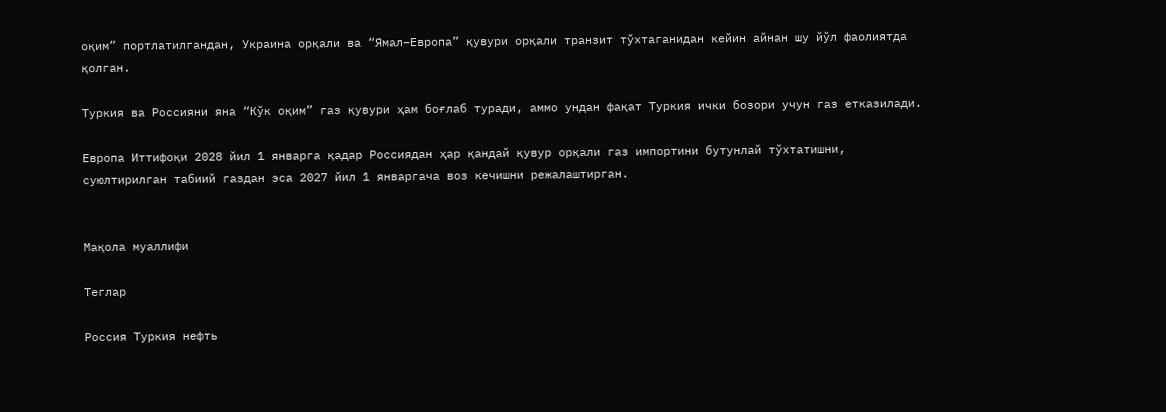оқим” портлатилгандан, Украина орқали ва “Ямал–Европа” қувури орқали транзит тўхтаганидан кейин айнан шу йўл фаолиятда қолган.

Туркия ва Россияни яна “Кўк оқим” газ қувури ҳам боғлаб туради, аммо ундан фақат Туркия ички бозори учун газ етказилади.

Европа Иттифоқи 2028 йил 1 январга қадар Россиядан ҳар қандай қувур орқали газ импортини бутунлай тўхтатишни, суюлтирилган табиий газдан эса 2027 йил 1 январгача воз кечишни режалаштирган.


Мақола муаллифи

Теглар

Россия Туркия нефть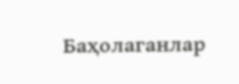Баҳолаганлар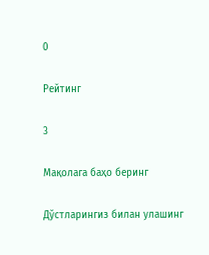0

Рейтинг

3

Мақолага баҳо беринг

Дўстларингиз билан улашинг